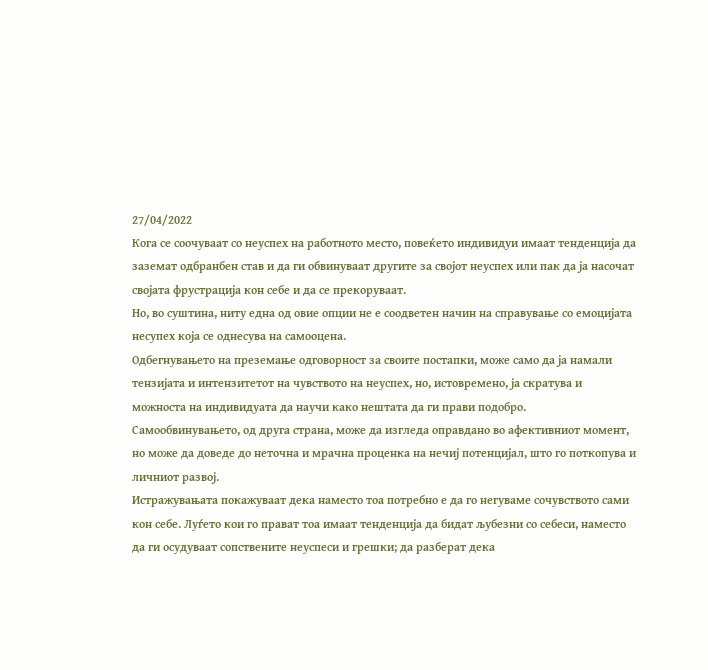27/04/2022
Кога се соочуваат со неуспех на работното место, повеќето индивидуи имаат тенденција да заземат одбранбен став и да ги обвинуваат другите за својот неуспех или пак да ја насочат својата фрустрација кон себе и да се прекоруваат.
Но, во суштина, ниту една од овие опции не е соодветен начин на справување со емоцијата несупех која се однесува на самооцена.
Одбегнувањето на преземање одговорност за своите постапки, може само да ја намали тензијата и интензитетот на чувството на неуспех, но, истовремено, ја скратува и можноста на индивидуата да научи како нештата да ги прави подобро.
Самообвинувањето, од друга страна, може да изгледа оправдано во афективниот момент, но може да доведе до неточна и мрачна проценка на нечиј потенцијал, што го поткопува и личниот развој.
Истражувањата покажуваат дека наместо тоа потребно е да го негуваме сочувството сами кон себе. Луѓето кои го прават тоа имаат тенденција да бидат љубезни со себеси, наместо да ги осудуваат сопствените неуспеси и грешки; да разберат дека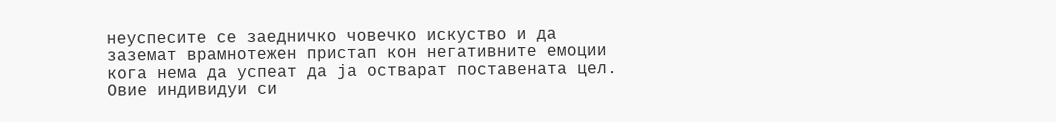неуспесите се заедничко човечко искуство и да заземат врамнотежен пристап кон негативните емоции кога нема да успеат да ја остварат поставената цел. Овие индивидуи си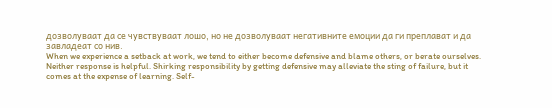дозволуваат да се чувствуваат лошо, но не дозволуваат негативните емоции да ги преплават и да завладеат со нив.
When we experience a setback at work, we tend to either become defensive and blame others, or berate ourselves. Neither response is helpful. Shirking responsibility by getting defensive may alleviate the sting of failure, but it comes at the expense of learning. Self-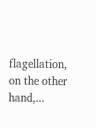flagellation, on the other hand,...